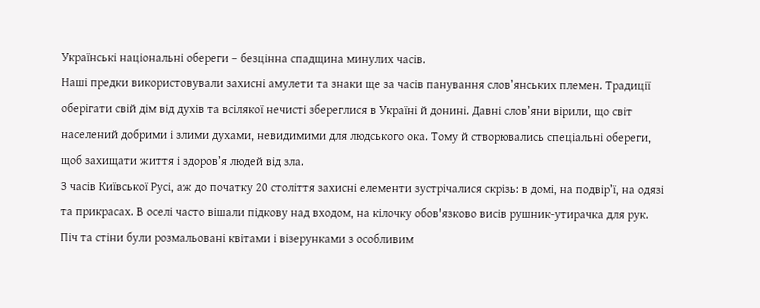Українські національні обереги – безцінна спадщина минулих часів.
Наші предки використовували захисні амулети та знаки ще за часів панування слов’янських племен. Традиції оберігати свій дім від духів та всілякої нечисті збереглися в Україні й донині. Давні слов’яни вірили, що світ населений добрими і злими духами, невидимими для людського ока. Тому й створювались спеціальні обереги, щоб захищати життя і здоров’я людей від зла.
З часів Київської Русі, аж до початку 20 століття захисні елементи зустрічалися скрізь: в домі, на подвір’ї, на одязі та прикрасах. В оселі часто вішали підкову над входом, на кілочку обов'язково висів рушник-утирачка для рук. Піч та стіни були розмальовані квітами і візерунками з особливим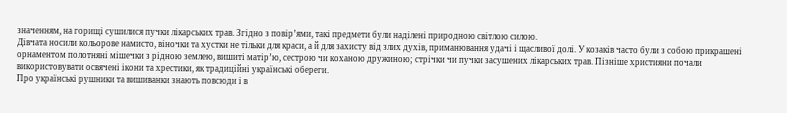значенням, на горищі сушилися пучки лікарських трав. Згідно з повір’ями, такі предмети були наділені природною світлою силою.
Дівчата носили кольорове намисто, віночки та хустки не тільки для краси, а й для захисту від злих духів, приманювання удачі і щасливої долі. У козаків часто були з собою прикрашені орнаментом полотняні мішечки з рідною землею, вишиті матір’ю, сестрою чи коханою дружиною; стрічки чи пучки засушених лікарських трав. Пізніше християни почали використовувати освячені ікони та хрестики, як традиційні українські обереги.
Про українські рушники та вишиванки знають повсюди і в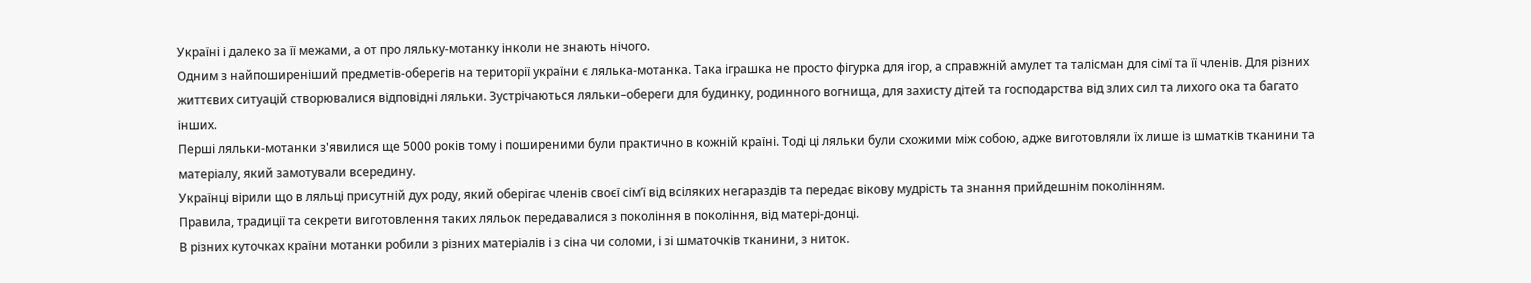Україні і далеко за її межами, а от про ляльку-мотанку інколи не знають нічого.
Одним з найпоширеніший предметів-оберегів на території україни є лялька-мотанка. Така іграшка не просто фігурка для ігор, а справжній амулет та талісман для сімї та її членів. Для різних життєвих ситуацій створювалися відповідні ляльки. Зустрічаються ляльки–обереги для будинку, родинного вогнища, для захисту дітей та господарства від злих сил та лихого ока та багато інших.
Перші ляльки-мотанки з'явилися ще 5000 років тому і поширеними були практично в кожній країні. Тоді ці ляльки були схожими між собою, адже виготовляли їх лише із шматків тканини та матеріалу, який замотували всередину.
Українці вірили що в ляльці присутній дух роду, який оберігає членів своєї сім’ї від всіляких негараздів та передає вікову мудрість та знання прийдешнім поколінням.
Правила, традиції та секрети виготовлення таких ляльок передавалися з покоління в покоління, від матері-донці.
В різних куточках країни мотанки робили з різних матеріалів і з сіна чи соломи, і зі шматочків тканини, з ниток.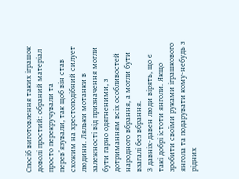Спосіб виготовлення таких іграшок доволі простий: обраний матеріал просто перекручували та перев’язували, так щоб він став схожим на хрестоподібний силует людини. Ляльки мотанки в залежності від призначення могли бути гарно одягненими, з дотриманням всіх особливостей народного вбрання, а могли бути взагалі без вбрання.
З давніх-давен люди вірять, що є такі добрі істоти янголи. Якщо зробити своїми руками іграшкового янгола та подарувати кому-небудь з рідних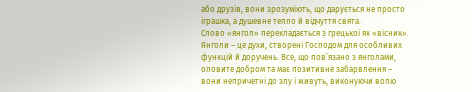або друзів, вони зрозуміють, що дарується не просто іграшка, а душевне тепло й відчуття свята.
Слово «янгол» перекладається з грецької як «вісник». Янголи – це духи, створені Господом для особливих функцій й доручень. Все, що пов’язано з янголами, оповите добром та має позитивне забарвлення – вони непричетні до злу і живуть, виконуючи волю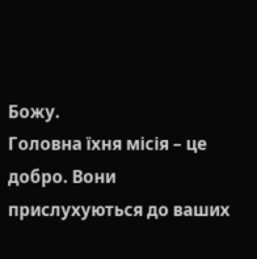Божу.
Головна їхня місія – це добро. Вони прислухуються до ваших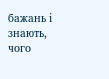бажань і знають, чого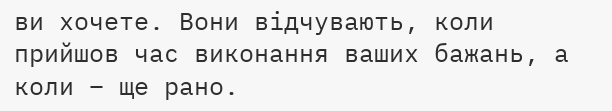ви хочете. Вони відчувають, коли прийшов час виконання ваших бажань, а коли – ще рано.